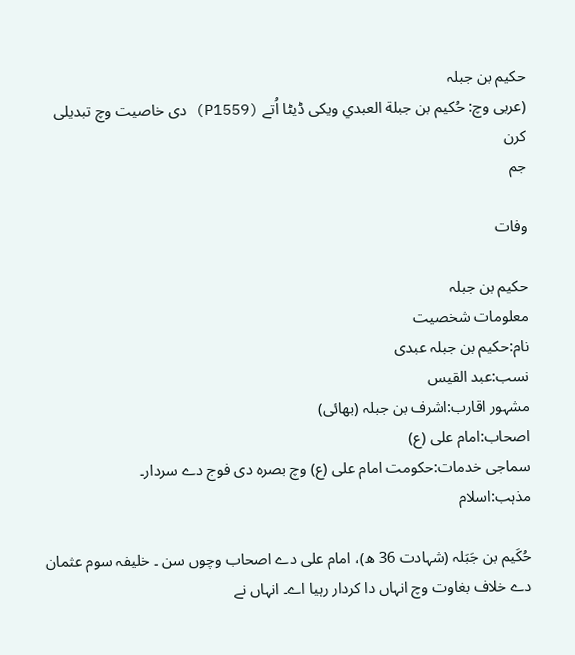حکیم بن جبلہ
(عربی وچ: حُكيم بن جبلة العبدي ویکی ڈیٹا اُتے (P1559) دی خاصیت وچ تبدیلی کرن
جم

وفات

حکیم بن جبلہ
معلومات شخصیت
نام:حکیم بن جبلہ عبدی
نسب:عبد القیس
مشہور اقارب:اشرف بن جبلہ (بھائی)
اصحاب:امام علی (ع)
سماجی خدمات:حکومت امام علی (ع) وچ بصرہ دی فوج دے سردار۔
مذہب:اسلام

حُکَیم بن جَبَلہ (شہادت 36 ھ)، امام علی دے اصحاب وچوں سن ۔ خلیفہ سوم عثمان دے خلاف بغاوت وچ انہاں دا کردار رہیا اے۔ انہاں نے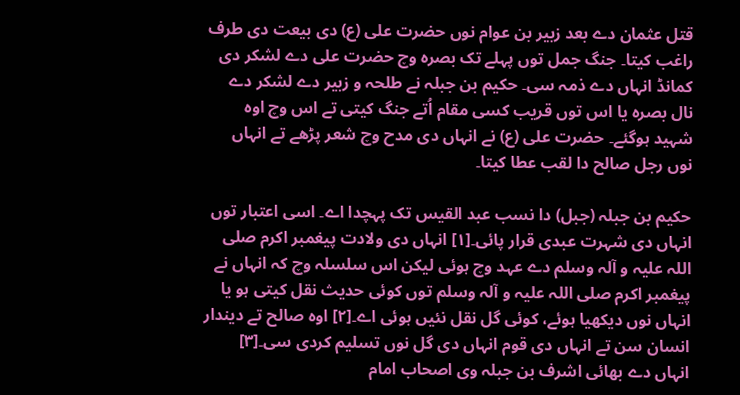قتل عثمان دے بعد زبیر بن عوام نوں حضرت علی (ع) دی بیعت دی طرف راغب کیتا۔ جنگ جمل توں پہلے تک بصرہ وچ حضرت علی دے لشکر دی کمانڈ انہاں دے ذمہ سی۔ حکیم بن جبلہ نے طلحہ و زبیر دے لشکر دے نال بصرہ یا اس توں قریب کسی مقام اُتے جنگ کيتی تے اس وچ اوہ شہید ہوگئے۔ حضرت علی (ع) نے انہاں دی مدح وچ شعر پڑھے تے انہاں نوں رجل صالح دا لقب عطا کیتا۔

حکیم بن جبلہ (جبل) دا نسب عبد القیس تک پہچدا اے۔ اسی اعتبار توں انہاں دی شہرت عبدی قرار پائی۔[۱] انہاں دی ولادت پیغمبر اکرم صلی اللہ علیہ و آلہ وسلم دے عہد وچ ہوئی لیکن اس سلسلہ وچ کہ انہاں نے پیغمبر اکرم صلی اللہ علیہ و آلہ وسلم توں کوئی حدیث نقل کيتی ہو یا انہاں نوں دیکھیا ہوئے، کوئی گل نقل نئيں ہوئی اے۔[۲] اوہ صالح تے دیندار انسان سن تے انہاں دی قوم انہاں دی گل نوں تسلیم کردی سی۔[۳] انہاں دے بھائی اشرف بن جبلہ وی اصحاب امام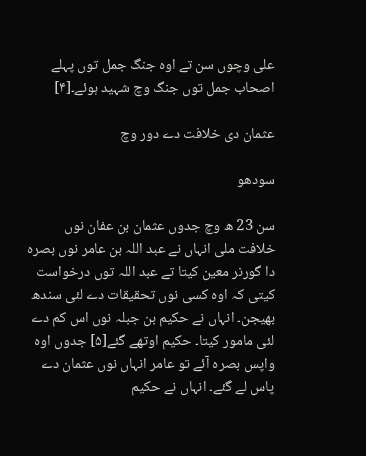علی وچوں سن تے اوہ جنگ جمل توں پہلے اصحاب جمل توں جنگ وچ شہید ہوئے۔[۴]

عثمان دی خلافت دے دور وچ

سودھو

سن 23 ھ وچ جدوں عثمان بن عفان نوں خلافت ملی انہاں نے عبد اللہ بن عامر نوں بصرہ دا گورنر معین کیتا تے عبد اللہ توں درخواست کيتی کہ اوہ کسی نوں تحقیقات دے لئی سندھ بھیجن۔ انہاں نے حکیم بن جبلہ نوں اس کم دے لئی مامور کیتا۔ حکیم اوتھے گئے[۵] جدوں اوہ واپس بصرہ آئے تو عامر انہاں نوں عثمان دے پاس لے گئے۔ انہاں نے حکیم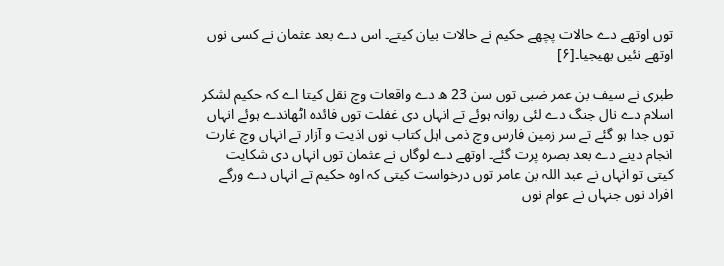توں اوتھے دے حالات پچھے حکیم نے حالات بیان کيتے۔ اس دے بعد عثمان نے کسی نوں اوتھے نئيں بھیجیا۔[۶]

طبری نے سیف بن عمر ضبی توں سن 23 ھ دے واقعات وچ نقل کیتا اے کہ حکیم لشکر اسلام دے نال جنگ دے لئی روانہ ہوئے تے انہاں دی غفلت توں فائدہ اٹھاندے ہوئے انہاں توں جدا ہو گئے تے سر زمین فارس وچ ذمی اہل کتاب نوں اذیت و آزار تے انہاں وچ غارت انجام دینے دے بعد بصرہ پرت گئے۔ اوتھے دے لوگاں نے عثمان توں انہاں دی شکایت کیتی تو انہاں نے عبد اللہ بن عامر توں درخواست کيتی کہ اوہ حکیم تے انہاں دے ورگے افراد نوں جنہاں نے عوام نوں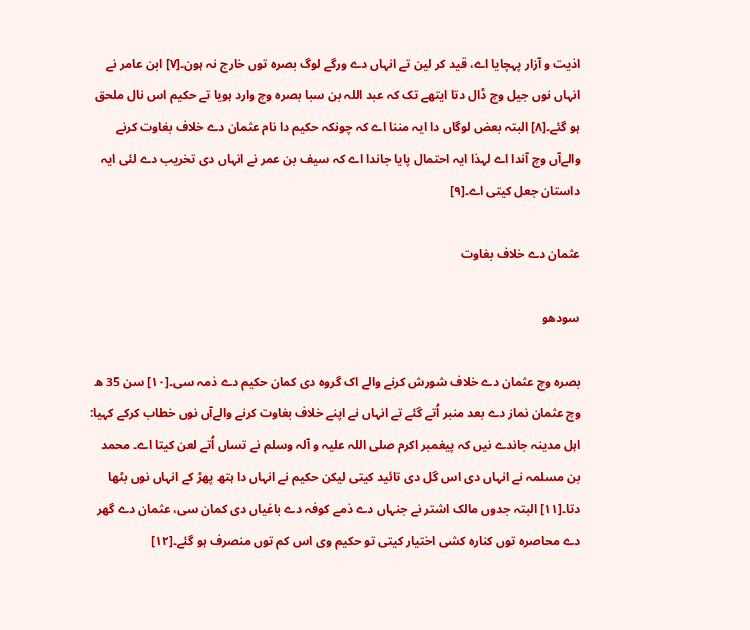اذیت و آزار پہچایا اے، قید کر لین تے انہاں دے ورگے لوگ بصرہ توں خارج نہ ہون۔[۷] ابن عامر نے انہاں نوں جیل وچ ڈال دتا ایتھے تک کہ عبد اللہ بن سبا بصرہ وچ وارد ہويا تے حکیم اس نال ملحق ہو گئے۔[۸] البتہ بعض لوگاں دا ایہ مننا اے کہ چونکہ حکیم دا نام عثمان دے خلاف بغاوت کرنے والےآں وچ آندا اے لہذا ایہ احتمال پایا جاندا اے کہ سیف بن عمر نے انہاں دی تخریب دے لئی ایہ داستان جعل کیتی اے۔[۹]

عثمان دے خلاف بغاوت

سودھو

بصرہ وچ عثمان دے خلاف شورش کرنے والے اک گروہ دی کمان حکیم دے ذمہ سی۔[۱۰] سن 35 ھ وچ عثمان نماز دے بعد منبر اُتے گئے تے انہاں نے اپنے خلاف بغاوت کرنے والےآں نوں خطاب کرکے کہیا: اہل مدینہ جاندے نيں کہ پیغمبر اکرم صلی اللہ علیہ و آلہ وسلم نے تساں اُتے لعن کیتا اے۔ محمد بن مسلمہ نے انہاں دی اس گل دی تائید کیتی لیکن حکیم نے انہاں دا ہتھ پھڑ کے انہاں نوں بٹھا دتا۔[۱۱] البتہ جدوں مالک اشتر نے جنہاں دے ذمے کوفہ دے باغیاں دی کمان سی، عثمان دے گھر دے محاصرہ توں کنارہ کشی اختیار کيتی تو حکیم وی اس کم توں منصرف ہو گئے۔[۱۲]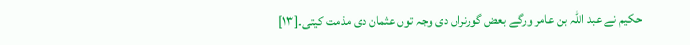حکیم نے عبد اللہ بن عامر ورگے بعض گورنراں دی وجہ توں عثمان دی مذمت کيتی۔[۱۳]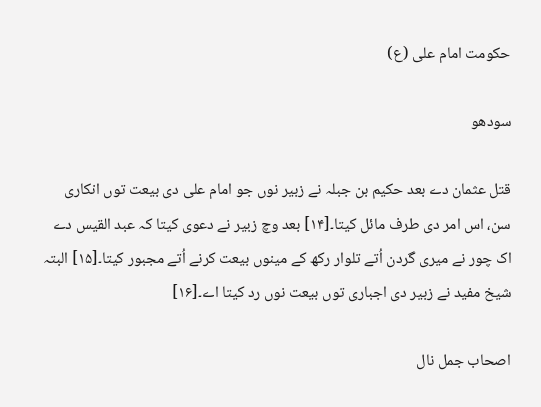حکومت امام علی (ع)

سودھو

قتل عثمان دے بعد حکیم بن جبلہ نے زبیر نوں جو امام علی دی بیعت توں انکاری سن، اس امر دی طرف مائل کیتا۔[۱۴] بعد وچ زبیر نے دعوی کیتا کہ عبد القیس دے اک چور نے میری گردن اُتے تلوار رکھ کے مینوں بیعت کرنے اُتے مجبور کیتا۔[۱۵] البتہ شیخ مفید نے زبیر دی اجباری توں بیعت نوں رد کیتا اے۔[۱۶]

اصحاب جمل نال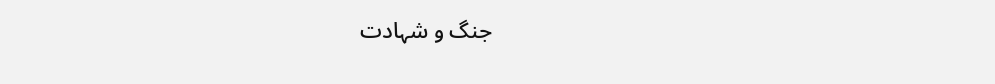جنگ و شہادت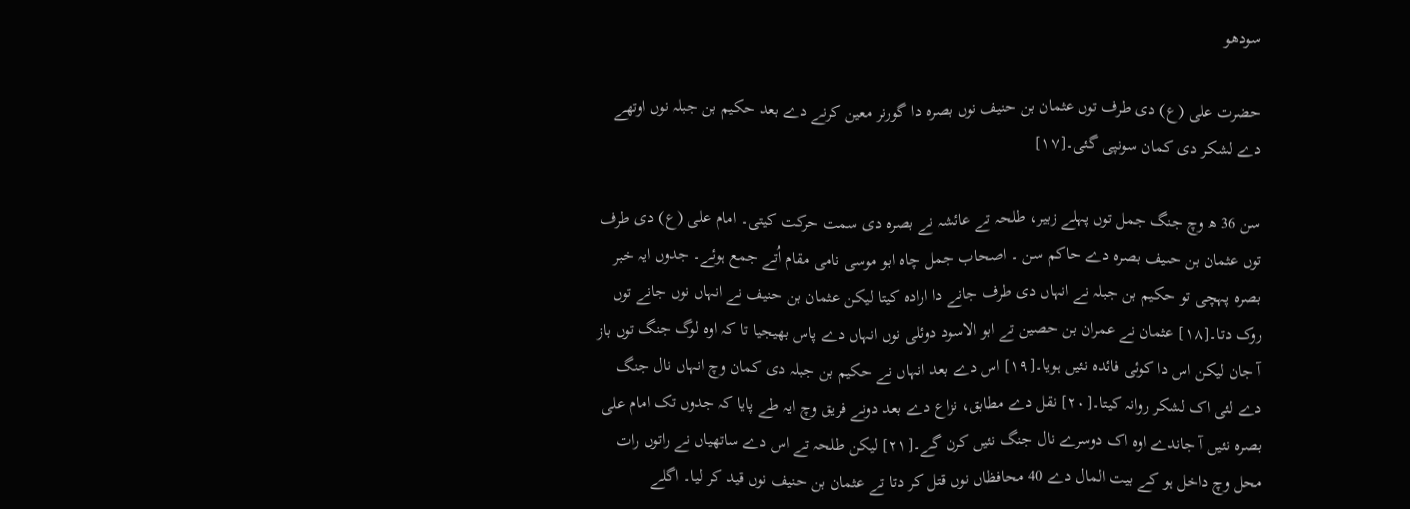سودھو

حضرت علی (ع) دی طرف توں عثمان بن حنیف نوں بصرہ دا گورنر معین کرنے دے بعد حکیم بن جبلہ نوں اوتھے دے لشکر دی کمان سونپی گئی۔[۱۷]

سن 36 ھ وچ جنگ جمل توں پہلے زبیر، طلحہ تے عائشہ نے بصرہ دی سمت حرکت کيتی۔ امام علی (ع) دی طرف توں عثمان بن حںیف بصرہ دے حاکم سن ۔ اصحاب جمل چاہ ابو موسی نامی مقام اُتے جمع ہوئے۔ جدوں ایہ خبر بصرہ پہچی تو حکیم بن جبلہ نے انہاں دی طرف جانے دا ارادہ کیتا لیکن عثمان بن حنیف نے انہاں نوں جانے توں روک دتا۔[۱۸] عثمان نے عمران بن حصین تے ابو الاسود دوئلی نوں انہاں دے پاس بھیجیا تا کہ اوہ لوگ جنگ توں باز آ جان لیکن اس دا کوئی فائدہ نئيں ہويا۔[۱۹] اس دے بعد انہاں نے حکیم بن جبلہ دی کمان وچ انہاں نال جنگ دے لئی اک لشکر روانہ کیتا۔[۲۰] نقل دے مطابق، نزاع دے بعد دونے فریق وچ ایہ طے پایا کہ جدوں تک امام علی بصرہ نئيں آ جاندے اوہ اک دوسرے نال جنگ نئيں کرن گے۔[۲۱] لیکن طلحہ تے اس دے ساتھیاں نے راتوں رات محل وچ داخل ہو کے بیت المال دے 40 محافظاں نوں قتل کر دتا تے عثمان بن حنیف نوں قید کر ليا۔ اگلے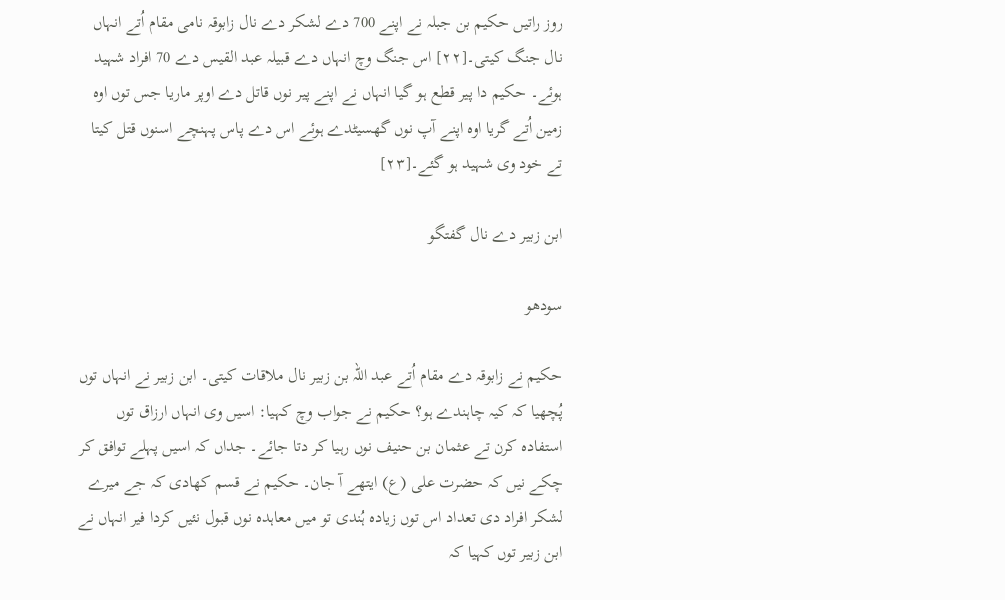روز راتیں حکیم بن جبلہ نے اپنے 700 دے لشکر دے نال زابوقہ نامی مقام اُتے انہاں نال جنگ کيتی۔[۲۲] اس جنگ وچ انہاں دے قبیلہ عبد القیس دے 70 افراد شہید ہوئے۔ حکیم دا پیر قطع ہو گیا انہاں نے اپنے پیر نوں قاتل دے اوپر ماریا جس توں اوہ زمین اُتے گریا اوہ اپنے آپ نوں گھسیٹدے ہوئے اس دے پاس پہنچے اسنوں قتل کیتا تے خود وی شہید ہو گئے۔[۲۳]

ابن زبیر دے نال گفتگو

سودھو

حکیم نے زابوقہ دے مقام اُتے عبد اللہ بن زبیر نال ملاقات کيتی۔ ابن زبیر نے انہاں توں پُچھیا کہ کیہ چاہندے ہو؟ حکیم نے جواب وچ کہیا: اسيں وی انہاں ارزاق توں استفادہ کرن تے عثمان بن حنیف نوں رہیا کر دتا جائے۔ جداں کہ اسيں پہلے توافق کر چکے نيں کہ حضرت علی (ع) ایتھے آ جان۔ حکیم نے قسم کھادی کہ جے میرے لشکر افراد دی تعداد اس توں زیادہ ہُندی تو میں معاہدہ نوں قبول نئيں کردا فیر انہاں نے ابن زبیر توں کہیا کہ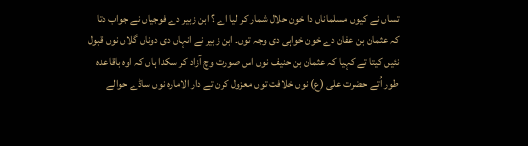تساں نے کیوں مسلماناں دا خون حلال شمار کر ليا اے ؟ ابن زبیر دے فوجیاں نے جواب دتا کہ عثمان بن عفان دے خون خواہی دی وجہ توں۔ ابن زبیر نے انہاں دی دوناں گلاں نوں قبول نئيں کیتا تے کہیا کہ عثمان بن حنیف نوں اس صورت وچ آزاد کر سکدا ہاں کہ اوہ باقاعدہ طور اُتے حضرت علی (ع) نوں خلافت توں معزول کرن تے دار الامارہ نوں ساڈے حوالے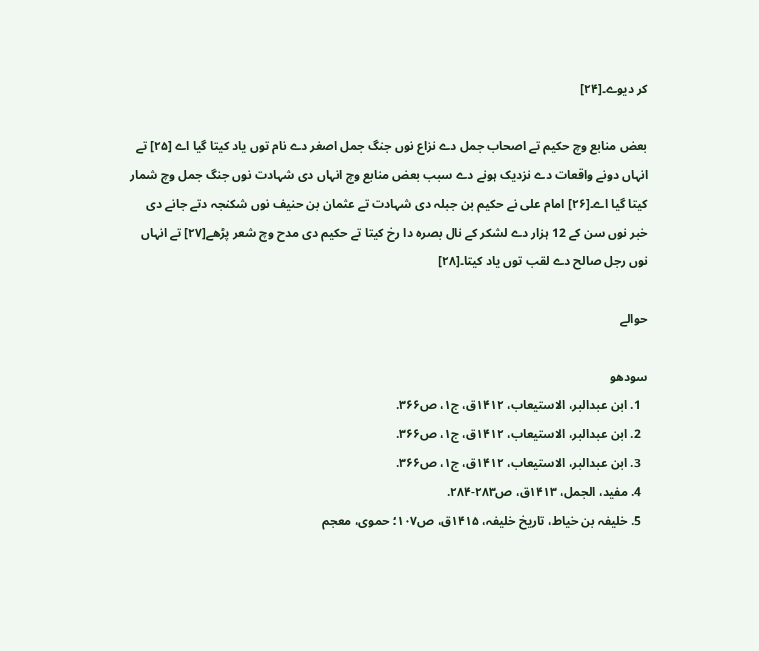کر دیوے۔[۲۴]

بعض منابع وچ حکیم تے اصحاب جمل دے نزاع نوں جنگ جمل اصغر دے نام توں یاد کیتا گیا اے [۲۵] تے انہاں دونے واقعات دے نزدیک ہونے دے سبب بعض منابع وچ انہاں دی شہادت نوں جنگ جمل وچ شمار کیتا گیا اے۔[۲۶] امام علی نے حکیم بن جبلہ دی شہادت تے عثمان بن حنیف نوں شکنجہ دتے جانے دی خبر نوں سن کے 12 ہزار دے لشکر کے نال بصرہ دا رخ کیتا تے حکیم دی مدح وچ شعر پڑھے[۲۷] تے انہاں نوں رجل صالح دے لقب توں یاد کیتا۔[۲۸]

حوالے

سودھو
  1. ابن عبدالبر، الاستیعاب، ۱۴۱۲ق، ج۱، ص۳۶۶.
  2. ابن عبدالبر، الاستیعاب، ۱۴۱۲ق، ج۱، ص۳۶۶.
  3. ابن عبدالبر، الاستیعاب، ۱۴۱۲ق، ج۱، ص۳۶۶.
  4. مفید، الجمل، ۱۴۱۳ق، ص۲۸۳-۲۸۴.
  5. خلیفہ بن خیاط، تاریخ خلیفہ، ۱۴۱۵ق، ص۱۰۷؛ حموی، معجم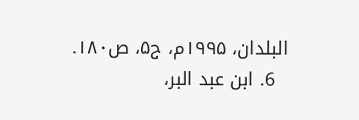البلدان، ۱۹۹۵م، ج۵، ص۱۸۰.
  6. ابن عبد البر،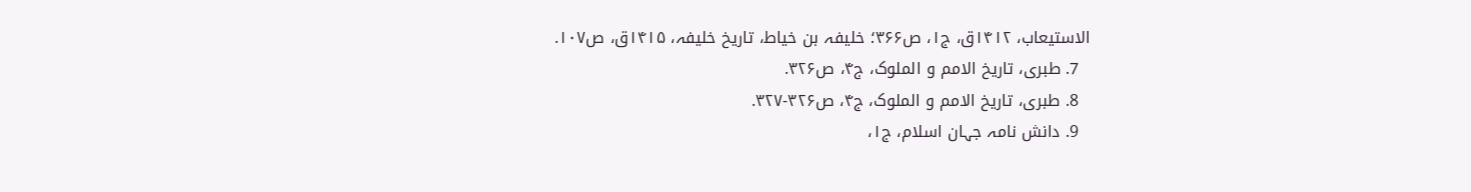الاستیعاب، ۱۴۱۲ق، ج۱، ص۳۶۶؛ خلیفہ بن خیاط، تاریخ خلیفہ، ۱۴۱۵ق، ص۱۰۷.
  7. طبری، تاریخ الامم و الملوک، ج۴، ص۳۲۶.
  8. طبری، تاریخ الامم و الملوک، ج۴، ص۳۲۶-۳۲۷.
  9. دانش نامہ جہان اسلام، ج۱،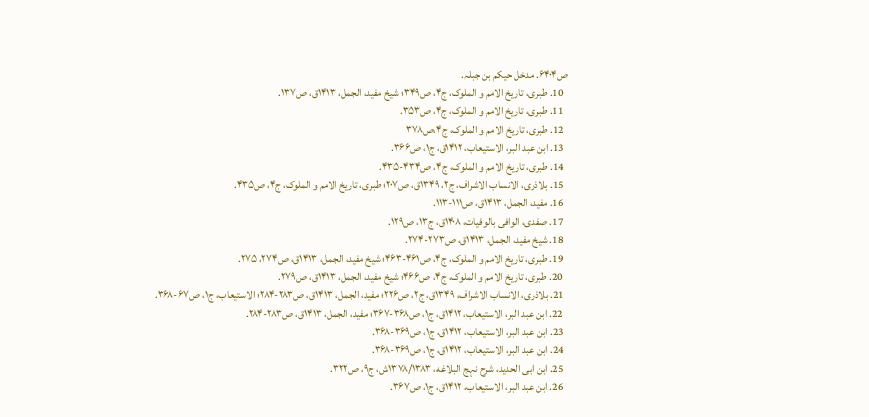ص۶۴۰۴. مدخل حیکم بن جبلہ.
  10. طبری، تاریخ الامم و الملوک، ج۴، ص۳۴۹؛ شیخ مفید، الجمل، ۱۴۱۳ق، ص۱۳۷.
  11. طبری، تاریخ الامم و الملوک، ج۴، ص۳۵۳.
  12. طبری، تاریخ الامم و الملوک، ج۴،ص۳۷۸
  13. ابن عبد البر، الاستیعاب، ۱۴۱۲ق، ج۱، ص۳۶۶.
  14. طبری، تاریخ الامم و الملوک، ج۴، ص۴۳۴-۴۳۵.
  15. بلاذری، الانساب الاشراف، ج۲، ۱۳۴۹ق، ص۲۰۷؛ طبری، تاریخ الامم و الملوک، ج۴، ص۴۳۵.
  16. مفید، الجمل، ۱۴۱۳ق، ص۱۱۱-۱۱۳.
  17. صفدی، الوافی بالوفیات، ۱۴۰۸ق، ج۱۳، ص۱۲۹.
  18. شیخ مفید، الجمل، ۱۴۱۳ق، ص۲۷۳-۲۷۴.
  19. طبری، تاریخ الامم و الملوک، ج۴، ص۴۶۱-۴۶۳؛ شیخ مفید، الجمل، ۱۴۱۳ق، ص۲۷۴، ۲۷۵.
  20. طبری، تاریخ الامم و الملوک، ج۴، ص۴۶۶؛ شیخ مفید، الجمل، ۱۴۱۳ق، ص۲۷۹.
  21. بلاذری، الانساب الاشراف، ۱۳۴۹ق، ج۲، ص۲۲۶؛ مفید، الجمل، ۱۴۱۳ق، ص۲۸۳-۲۸۴؛ الاستیعاب، ج۱، ص۶۷-۳۶۸.
  22. ابن عبد البر، الاستیعاب، ۱۴۱۲ق، ج۱، ص۳۶۸-۳۶۷؛ مفید، الجمل، ۱۴۱۳ق، ص۲۸۳-۲۸۴.
  23. ابن عبد البر، الاستیعاب، ۱۴۱۲ق، ج۱، ص۳۶۹-۳۶۸.
  24. ابن عبد البر، الاستیعاب، ۱۴۱۲ق، ج۱، ص۳۶۹-۳۶۸.
  25. ابن ابی‌ الحدید، شرح نہج البلاغه، ۱۳۷۸/۱۳۸۳ش، ج۹، ص۳۲۲.
  26. ابن عبد البر، الاستیعاب، ۱۴۱۲ق، ج۱، ص۳۶۷.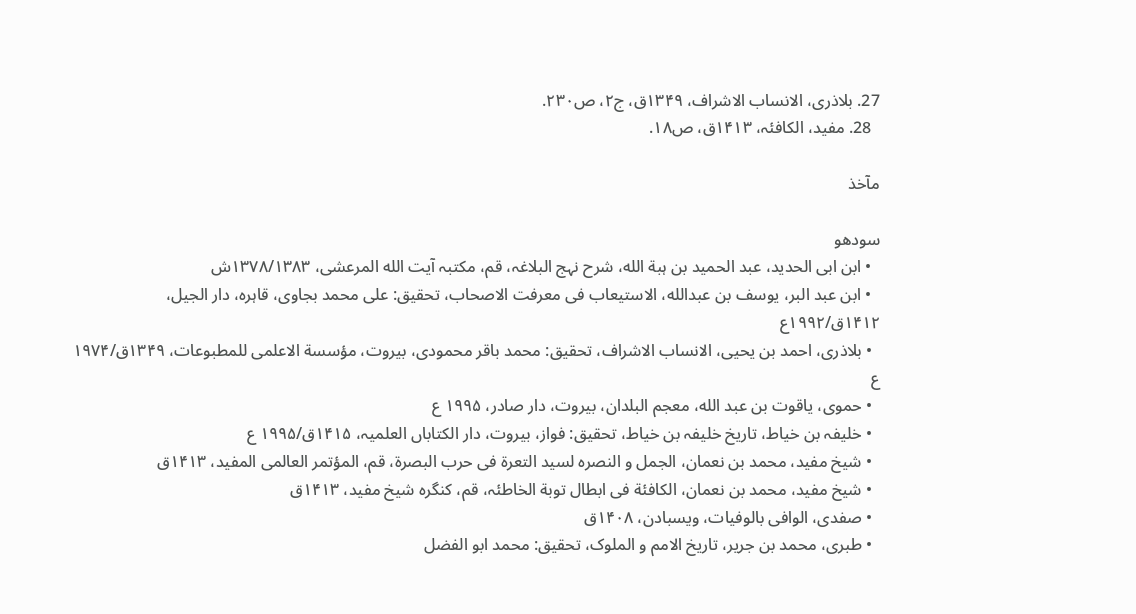27. بلاذری، الانساب الاشراف، ۱۳۴۹ق، ج۲، ص۲۳۰.
  28. مفید، الکافئہ، ۱۴۱۳ق، ص۱۸.

مآخذ

سودھو
  • ابن ابی‌ الحدید، عبد الحمید بن ہبة الله، شرح نہج البلاغہ، قم، مکتبہ آیت الله المرعشی، ۱۳۷۸/۱۳۸۳ش
  • ابن عبد البر، یوسف بن عبدالله، الاستیعاب فی معرفت الاصحاب، تحقیق: علی محمد بجاوی، قاہره، دار الجیل، ۱۴۱۲ق/۱۹۹۲ع
  • بلاذری، احمد بن یحیی، الانساب الاشراف، تحقیق: محمد باقر محمودی، بیروت، مؤسسة الاعلمی للمطبوعات، ۱۳۴۹ق/۱۹۷۴ ع
  • حموی، یاقوت بن عبد الله، معجم البلدان، بیروت، دار صادر، ۱۹۹۵ ع
  • خلیفہ بن خیاط، تاریخ خلیفہ بن خیاط، تحقیق: فواز، بیروت، دار الکتاباں العلمیہ، ۱۴۱۵ق/۱۹۹۵ ع
  • شیخ مفید، محمد بن نعمان، الجمل و النصره لسید التعرة فی حرب البصرة، قم، المؤتمر العالمی المفید، ۱۴۱۳ق
  • شیخ مفید، محمد بن نعمان، الکافئة فی ابطال توبة الخاطئہ، قم، کنگره شیخ مفید، ۱۴۱۳ق
  • صفدی، الوافی بالوفیات، ویسبادن، ۱۴۰۸ق
  • طبری، محمد بن جریر، تاریخ الامم و الملوک، تحقیق: محمد ابو الفضل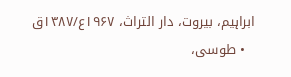ابراہیم، بیروت، دار التراث، ۱۹۶۷ع/۱۳۸۷ق
  • طوسی،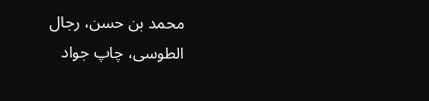محمد بن حسن، رجال‌ الطوسی، چاپ جواد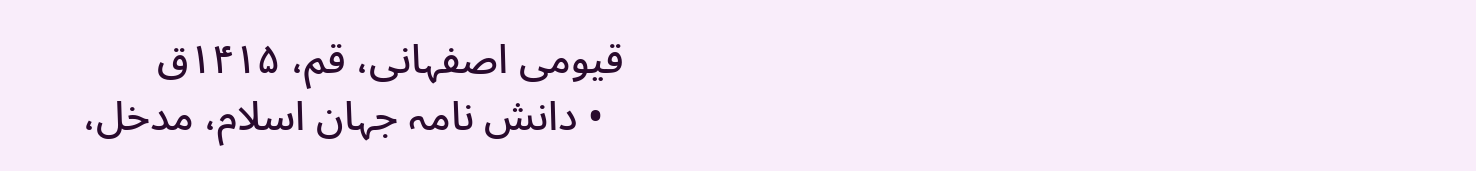قیومی اصفہانی، قم، ۱۴۱۵ق
  • دانش نامہ جہان اسلام، مدخل،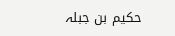حکیم بن جبلہ